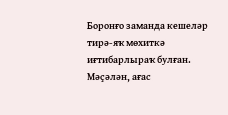Боронғо заманда кешеләр тирә-яҡ мөхиткә иғтибарлыраҡ булған. Мәҫәлән, ағас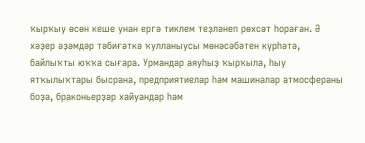ҡырҡыу өсөн кеше унан ергә тиклем теҙләнеп рөхсәт һораған. Ә хәҙер әҙәмдәр тәбиғәткә ҡулланыусы мөнәсәбәтен күрһәтә, байлыҡты юҡҡа сығара. Урмандар аяуһыҙ ҡырҡыла, һыу ятҡылыҡтары бысрана, предприятиелар һәм машиналар атмосфераны боҙа, браконьерҙар хайуандар һәм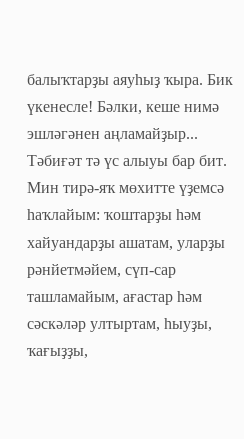балыҡтарҙы аяуһыҙ ҡыра. Бик үкенесле! Бәлки, кеше нимә эшләгәнен аңламайҙыр... Тәбиғәт тә үс алыуы бар бит.
Мин тирә-яҡ мөхитте үҙемсә һаҡлайым: ҡоштарҙы һәм хайуандарҙы ашатам, уларҙы рәнйетмәйем, сүп-сар ташламайым, ағастар һәм сәскәләр ултыртам, һыуҙы, ҡағыҙҙы,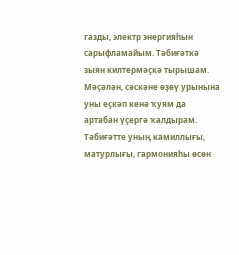газды, электр энергияһын сарыфламайым. Тәбиғәткә зыян килтермәҫкә тырышам. Мәҫәлән, сәскәне өҙөү урынына уны еҫкәп кенә ҡуям да артабан үҫергә ҡалдырам. Тәбиғәтте уның камиллығы, матурлығы, гармонияһы өсөн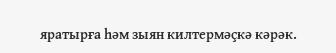яратырға һәм зыян килтермәҫкә кәрәк.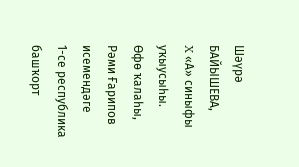Шәүрә БАЙЫШЕВА,
X «А» синыфы уҡыусыһы.
Өфө ҡалаһы,
Рәми Ғарипов исемендәге
1-се республика башҡорт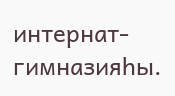интернат-гимназияһы.